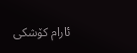ئارام كۆشكی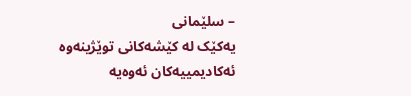– سلێمانی
یەکێک لە کێشەکانی توێژینەوە ئەکادیمییەکان ئەوەیە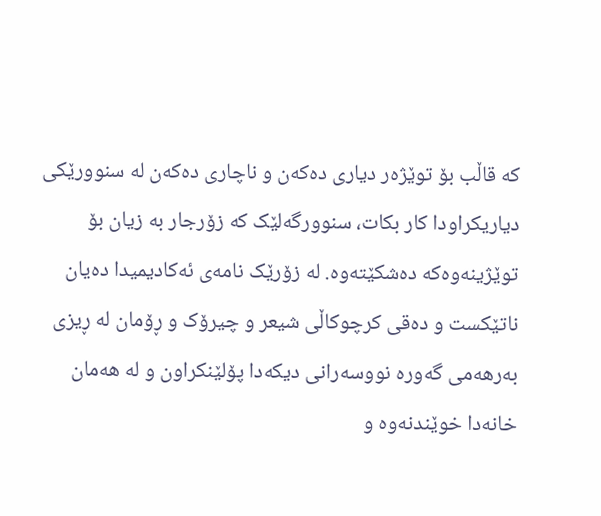کە قاڵب بۆ توێژەر دیاری دەکەن و ناچاری دەکەن لە سنوورێکی دیاریکراودا کار بکات، سنوورگەلێک کە زۆرجار بە زیان بۆ توێژینەوەکە دەشکێتەوە. لە زۆرێک نامەی ئەکادیمیدا دەیان ناتێکست و دەقی کرچوکاڵی شیعر و چیرۆک و ڕۆمان لە ڕیزی بەرهەمی گەورە نووسەرانی دیکەدا پۆلێنکراون و لە هەمان خانەدا خوێندنەوە و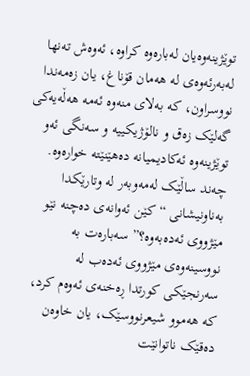توێژینەوەیان لەبارەوە کراوە، ئەوەش تەنها لەبەرئەوەی لە هەمان قۆناغ، یان زەمەندا نووسراون، کە بەلای منەوە ئەمە هەڵەیەکی گەلێک زەق و نالۆژیکییە و سەنگی ئەو توێژینەوە ئەکادیمیانە دەهێنێتە خوارەوە.
چەند ساڵێک لەمەوبەر لە وتارێکدا بەناونیشانی “کێن ئەوانەی دەچنە نێو مێژووی ئەدەبەوە؟” سەبارەت بە نووسینەوەی مێژووی ئەدەب لە سەرنجێکی کورتدا ڕەخنەی ئەوەم کرد، کە هەموو شیعرنووسێک، یان خاوەن دەقێک ناتوانێت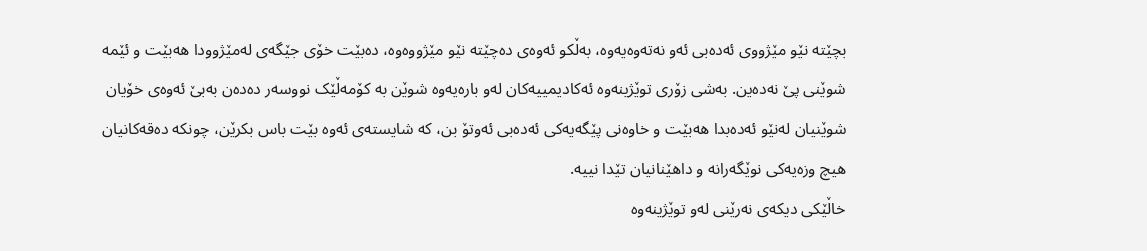بچێتە نێو مێژووی ئەدەبی ئەو نەتەوەیەوە، بەڵکو ئەوەی دەچێتە نێو مێژووەوە، دەبێت خۆی جێگەی لەمێژوودا هەبێت و ئێمە شوێنی پێ نەدەین. بەشی زۆری توێژینەوە ئەکادیمییەکان لەو بارەیەوە شوێن بە کۆمەڵێک نووسەر دەدەن بەبێ ئەوەی خۆیان شوێنیان لەنێو ئەدەبدا هەبێت و خاوەنی پێگەیەکی ئەدەبی ئەوتۆ بن، کە شایستەی ئەوە بێت باس بکرێن، چونکە دەقەکانیان هیچ وزەیەکی نوێگەرانە و داهێنانیان تێدا نییە.
خاڵێکی دیکەی نەرێنی لەو توێژینەوە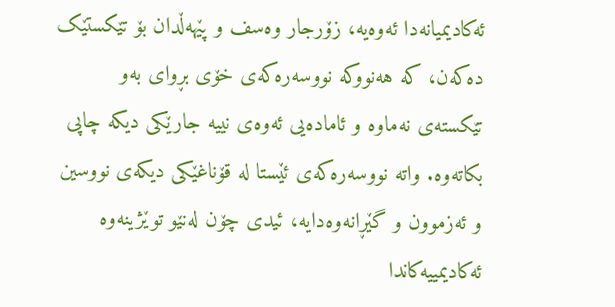ئەکادیمیانەدا ئەوەیە، زۆرجار وەسف و پێهەڵدان بۆ تێکستێک دەکەن، کە هەنووکە نووسەرەکەی خۆی بڕوای بەو تێکستەی نەماوە و ئامادەیی ئەوەی نییە جارێکی دیکە چاپی بکاتەوە. واتە نووسەرەکەی ئێستا لە قۆناغێکی دیکەی نووسین و ئەزموون و گێڕانەوەدایە، ئیدی چۆن لەنێو توێژینەوە ئەکادیمییەکاندا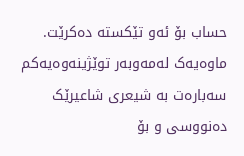حساب بۆ ئەو تێکستە دەکرێت. ماوەیەک لەمەوبەر توێژینەوەیەکم سەبارەت بە شیعری شاعیرێک دەنووسی و بۆ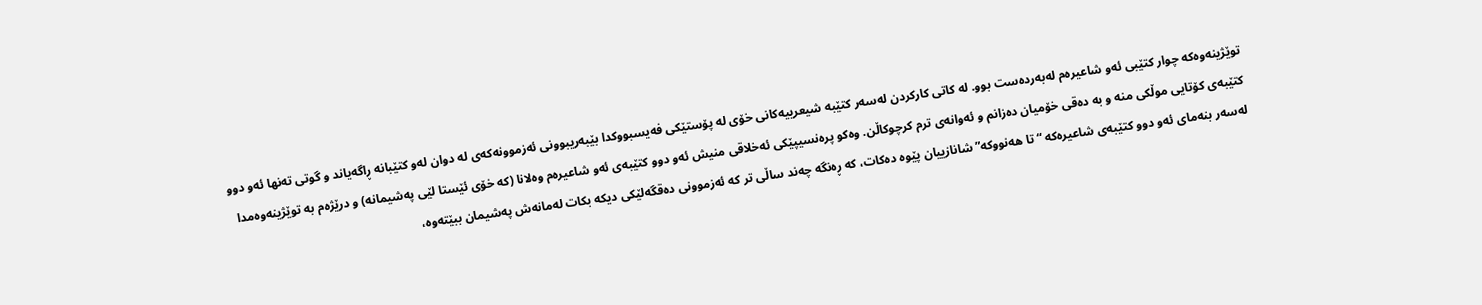توێژینەوەکە چوار کتێبی ئەو شاعیرەم لەبەردەست بوو. لە کاتی کارکردن لەسەر کتێبە شیعرییەکانی خۆی لە پۆستێکی فەیسبووکدا بێبەریبوونی ئەزموونەکەی لە دوان لەو کتێبانە ڕاگەیاند و گوتی تەنها ئەو دوو کتێبەی کۆتایی موڵکی منە و بە دەقی خۆمیان دەزانم و ئەوانەی ترم کرچوکاڵن. وەکو پرەنسیپێکی ئەخلاقی منیش ئەو دوو کتێبەی ئەو شاعیرەم وەلانا (کە خۆی ئێستا لێی پەشیمانە) و درێژەم بە توێژینەوەمدا لەسەر بنەمای ئەو دوو کتێبەی شاعیرەکە “تا هەنووکە” شانازییان پێوە دەکات، کە ڕەنگە چەند ساڵی تر کە ئەزموونی دەقگەلێکی دیکە بکات لەمانەش پەشیمان ببێتەوە،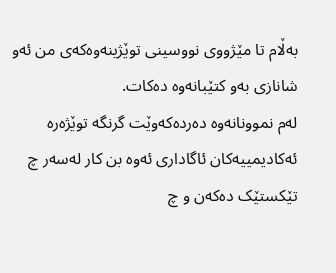بەڵام تا مێژووی نووسینی توێژینەوەکەی من ئەو شانازی بەو کتێبانەوە دەکات.
لەم نموونانەوە دەردەکەوێت گرنگە توێژەرە ئەکادیمییەکان ئاگاداری ئەوە بن کار لەسەر چ تێکستێک دەکەن و چ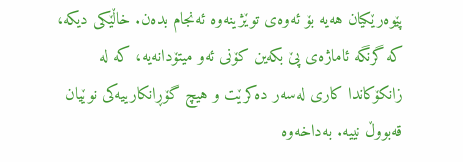پێوەرێکیان هەیە بۆ ئەوەی توێژینەوە ئەنجام بدەن. خاڵێکی دیکە، کە گرنگە ئاماژەی پێ بکەین کۆنی ئەو میتۆدانەیە، کە لە زانکۆکاندا کاری لەسەر دەکرێت و هیچ گۆڕانکارییەکی نوێیان قەبووڵ نییە. بەداخەوە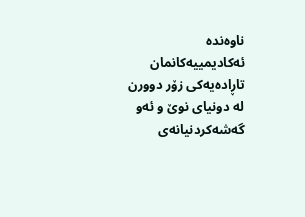ناوەندە ئەکادیمییەکانمان تاڕادەیەکی زۆر دوورن لە دونیای نوێ و ئەو گەشەکردنیانەی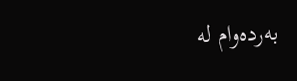بەردەوام لە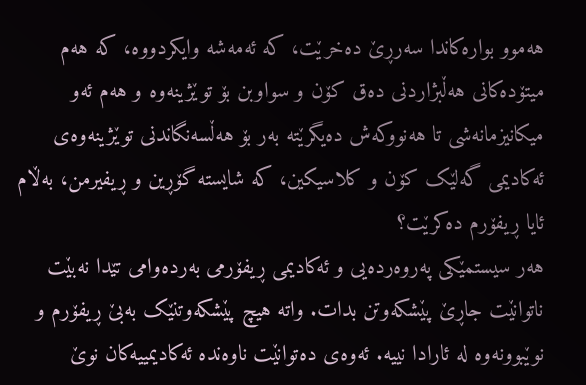هەموو بوارەکاندا سەرڕێ دەخرێت، کە ئەمەشە وایکردووە، کە هەم میتۆدەکانی هەڵبژاردنی دەق کۆن و سواوبن بۆ توێژینەوە و هەم ئەو میکانیزمانەشی تا هەنووکەش دەیگرێتە بەر بۆ هەڵسەنگاندنی توێژینەوەی ئەکادیمی گەلێک کۆن و کلاسیکین، کە شایستە گۆڕین و ڕیفیرمن، بەڵام ئایا ڕیفۆرم دەکرێت؟
هەر سیستمێکی پەروەردەیی و ئەکادیمی ڕیفۆرمی بەردەوامی تێدا نەبێت ناتوانێت جاڕێ پێشکەوتن بدات. واتە هیچ پێشکەوتنێک بەبێ ڕیفۆرم و نوێبوونەوە لە ئارادا نییە. ئەوەی دەتوانێت ناوەندە ئەکادیمییەکان نوێ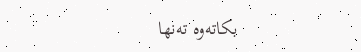بکاتەوە تەنها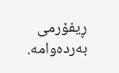ڕیفۆرمی بەردەوامە.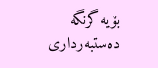بۆیە گرنگە دەستبەرداری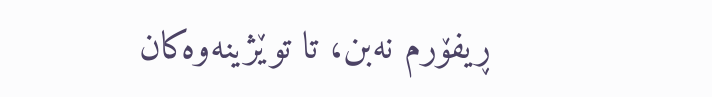ڕیفۆرم نەبن، تا توێژینەوەکان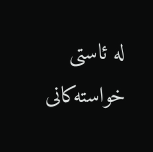لە ئاستی خواستەکانی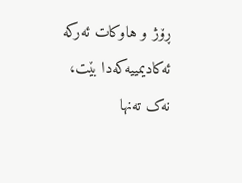ڕۆژ و هاوکات ئەرکە ئەکادیمییەکەدا بێت، نەک تەنها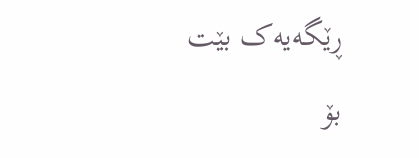ڕێگەیەک بێت بۆ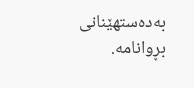بەدەستهێنانی بڕوانامە.